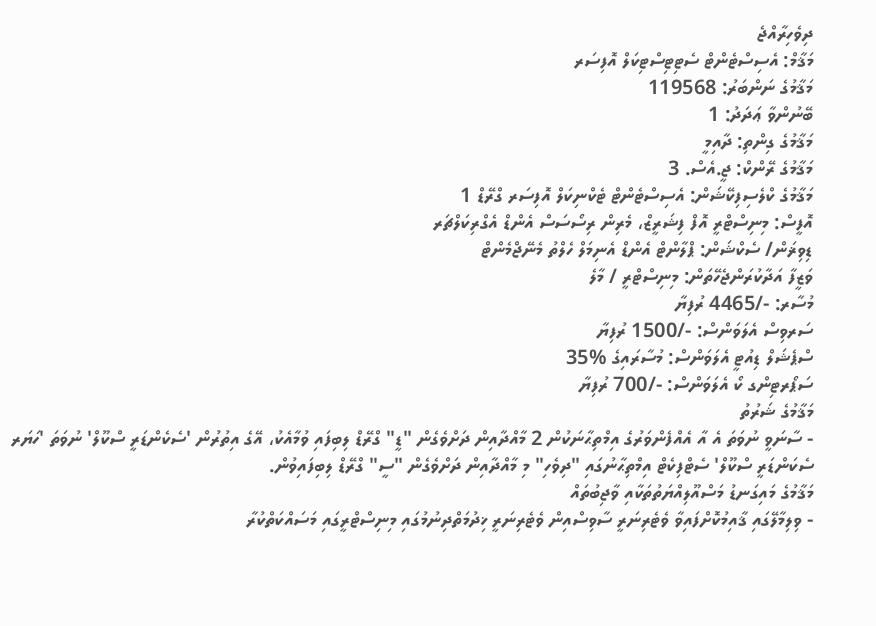ދިވެހިރާއްޖެ
މަޤާމް: އެސިސްޓެންޓް ސެޓިޓިސްޓިކަލް އޮފިސަރ
މަޤާމުގެ ނަންބަރު: 119568
ބޭނުންވާ ޢަދަދު: 1
މަޤާމުގެ ގިންތި: ދާއިމީ
މަޤާމުގެ ރޭންކް: ޖީ.އެސް. 3
މަޤާމުގެ ކްލެސިފިކޭޝަން: އެސިސްޓެންޓް ޓެކްނިކަލް އޮފިސަރ ގްރޭޑް 1
އޮފީސް: މިނިސްޓްރީ އޮފް ފިޝަރީޒް، މެރިން ރިސޯސަސް އެންޑް އެގްރިކަލްޗަރ
ޑިވިޜަން/ ސެކްޝަން: ޕްލާންޓް އެންޑް އެނިމަލް ހެލްތު މެނޭޖްމެންޓް
ވަޒީފާ އަދާކުރަންޖެހޭތަން: މިނިސްޓްރީ / މާލެ
މުސާރ: -/4465 ރުފިޔާ
ސަރވިސް އެލަވަންސް: -/1500 ރުފިޔާ
ސްޕެޝަލް ޑިއުޓީ އެލަވަންސް: މުސާރައިގެ %35
ސަޕޯރޓިންގ ކޯ އެލަވަންސް: -/700 ރުފިޔާ
މަޤާމުގެ ޝަރުތު
- ސާނަވީ ނުވަތަ އެ އާ އެއްފެންވަރުގެ އިމްތިޙާނަކުން 2 މާއްދާއިން ދަށްވެގެން "ޑީ" ގްރޭޑް ލިބިފައި ވުމާއެކު، އޭގެ އިތުރުން 'ސެކެންޑަރީ ސްކޫލް' ނުވަތަ 'ހަޔަރ ސެކަންޑަރީ ސްކޫލް' ސެޓްފިކެޓް އިމްތިޙާނުގައި "ދިވެހި" މި މާއްދާއިން ދަށްވެގެން "ސީ" ގްރޭޑް ލިބިފައިވުން.
މަޤާމުގެ މައިގަނޑު މަސްއޫލިއްޔަތުތަކާއި ވާޖިބުތައް
- ވިލިމާލޭގައި ޤާއިމުކޮށްފައިވާ ވެޓެރިނަރީ ސާވިސްއިން ވެޓެރިނަރީ ޚިދުމަތްދިނުމުގައި މިނިސްޓްރީގައި މަސައްކަތްކުރާ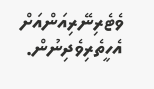ވެޓެރިނޭރިއަންއަށް އެހީތެރިވެދިނުން.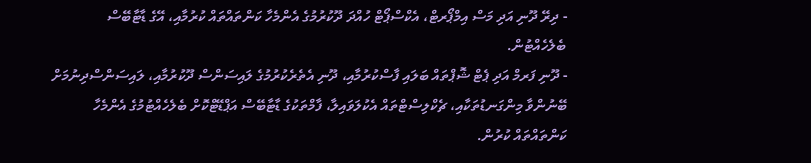- ދިރޭ ދޫނި އަދި މަސް އިމްޕޯރޓް، އެކްސްޕޯޓް ހުއްދަ ދޫކުރުމުގެ އެންމެހާ ކަންތައްތައް ކުރުމާއި، އޭގެ ޑާޓާބޭސް ބެލެހެއްޓުން.
- ދޫނި ފަރމް އަދި ޕެޓް ޝޮޕްތައް ބަލައި ފާސްކުރުމާއި، ދޫނި އެތެރެކުރުމުގެ ލައިސަންސް ދޫކުރުމާއި، ލައިސަންސްދިނުމަށް ބޭނުންވާ މިންގަނޑުތަކާއި، ޗެކްލިސްޓްތައް އެކުލަވައިލާ، ފާމްތަކުގެ ޑާޓާބޭސް އަޕްޑޭޓްކޮށް ބެލެހެއްޓުމުގެ އެންމެހާ ކަންތައްތައް ކުރުން.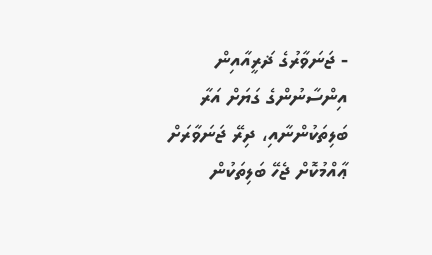- ޖަނަވާރުގެ ޛަރީއާއިން އިންސާނުންގެ ގަޔަށް އަރާ ބަލިތަކުންނާއި، ދިރޭ ޖަނަވާރަށް ޢާއްމުކޮށް ޖެހޭ ބަލިތަކުން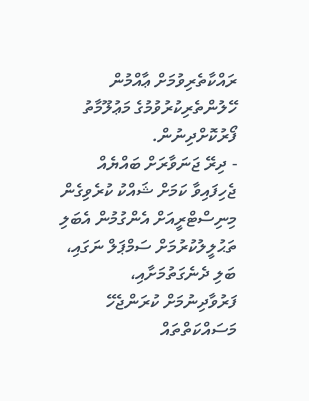ރައްކާތެރިވުމަށް ޢާއްމުން ހޭލުންތެރިކުރުވުމުގެ މަޢުލޫމާތު ފޯރުކޮށްދިނުން.
- ދިރޭ ޖަނަވާރަށް ބައްޔެއް ޖެހިފައިވާ ކަމަށް ޝައްކު ކުރެވިގެން މިނިސްޓްރީއަށް އެންގުމުން އެބަލި ތަޙުލީލުކުރުމަށް ސަމްޕަލް ނަގައި، ބަލި ދެނެގަތުމަށާއި، ފަރުވާދިނުމަށް ކުރަންޖެހޭ މަސައްކަތްތައް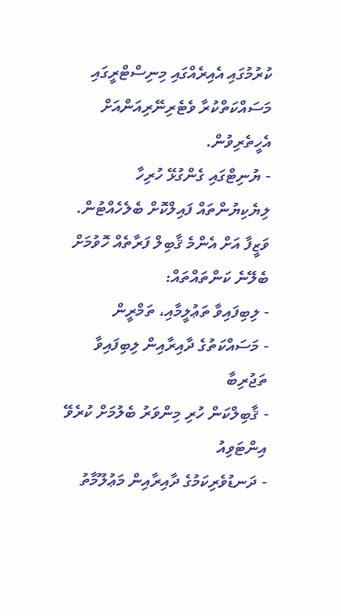ކުރުމުގައި އެއިރެއްގައި މިނިސްޓްރީގައި މަސައްކަތްކުރާ ވެޓެރިނޭރިއަންއަށް އެހީތެރިވުން.
- ޔުނިޓްގައި ގެންގުޅޭ ހުރިހާ ލިޔެކިޔުންތައް ފައިލްކޮށް ބެލެހެއްޓުން.
ވަޒީފާ އަށް އެންމެ ޤާބިލް ފަރާތެއް ހޮވުމަށް ބެލޭނެ ކަންތައްތައް:
- ލިބިފައިވާ ތަޢުލީމާއި، ތަމްރީން
- މަސައްކަތުގެ ދާއިރާއިން ލިބިފައިވާ ތަޖުރިބާ
- ޤާބިލްކަން ހުރި މިންވަރު ބެލުމަށް ކުރެވޭ އިންޓަވިއު
- ދަނޑުވެރިކަމުގެ ދާއިރާއިން މަޢުލޫމާތު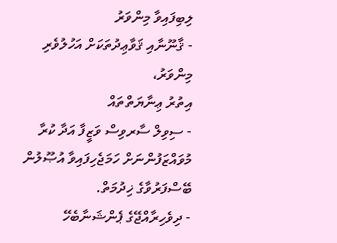ލިބިފައިވާ މިންވަރު
- ޤާނޫނާއި ޤަވާޢިދުތަކަށް އަހުލުވެރި މިންވަރު،
އިތުރު ޢިނާޔަތްތައް
- ސިވިލް ސާރވިސް ވަޒީފާ އަދާ ކުރާ މުވައްޒަފުންނަށް ހަމަޖެހިފައިވާ އުޞޫލުން ބޭސްފަރުވާގެ ޚިދުމަތް.
- ދިވެހިރާއްޖޭގެ ޕެންޝަނާބެހޭ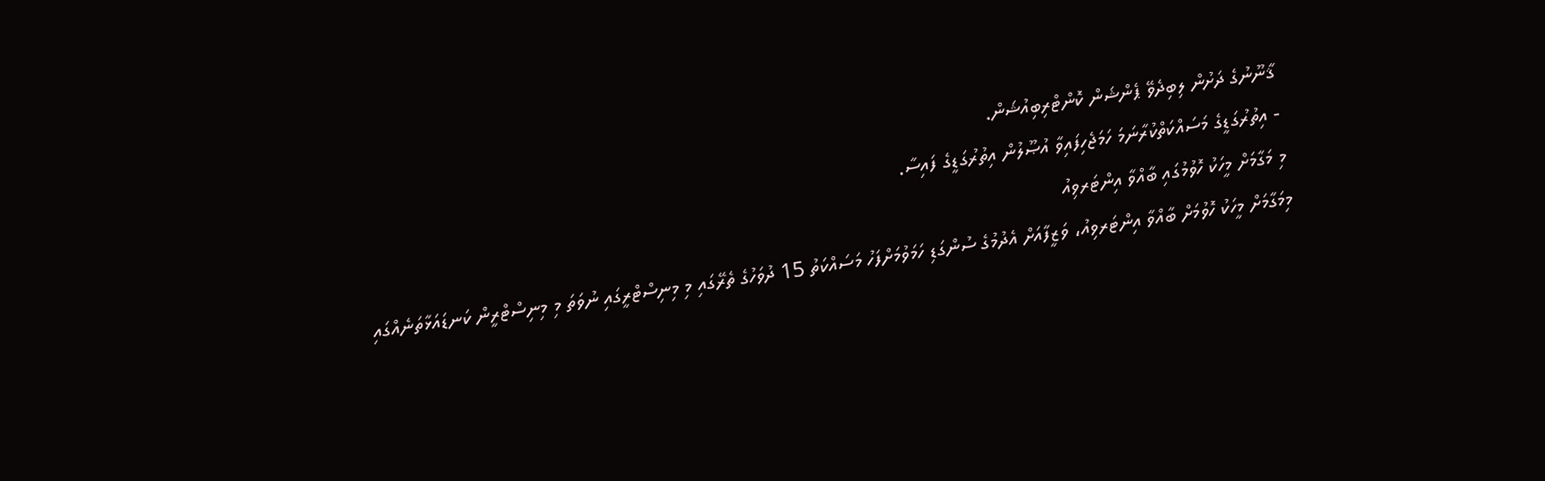ޤާނޫނުގެ ދަށުން ލިބިދެވޭ ޕެންޝަން ކޮންޓްރިބިއުޝަން.
- އިތުރުގަޑީގެ މަސައްކަތްކުރާނަމަ ހަމަޖެހިފައިވާ އުޞޫލުން އިތުރުގަޑީގެ ފައިސާ.
މި މަގާމަށް މީހަކު ހޮވުމުގައި ބާއްވާ އިންޓަރވިއު
މިމަގާމަށް މީހަކު ހޮވުމަށް ބާއްވާ އިންޓަރވިއު، ވަޒީފާއަށް އެދުމުގެ ސުންގަޑި ހަމަވުމަށްފަހު މަސައްކަތު 15 ދުވަހުގެ ތެރޭގައި މި މިނިސްޓްރީގައި ނުވަތަ މި މިނިސްޓްރީން ކަނޑައަޅާތަނެއްގައި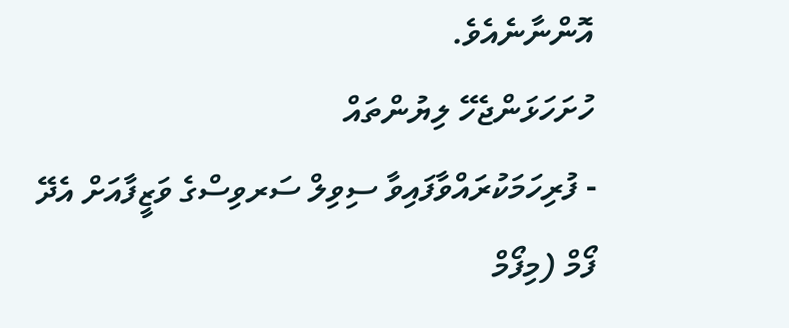އޮންނާނެއެވެ.
ހުށަހަޅަންޖެހޭ ލިޔުންތައް
- ފުރިހަމަކުރައްވާފައިވާ ސިވިލް ސަރވިސްގެ ވަޒީފާއަށް އެދޭ ފޯމް (މިފޯމް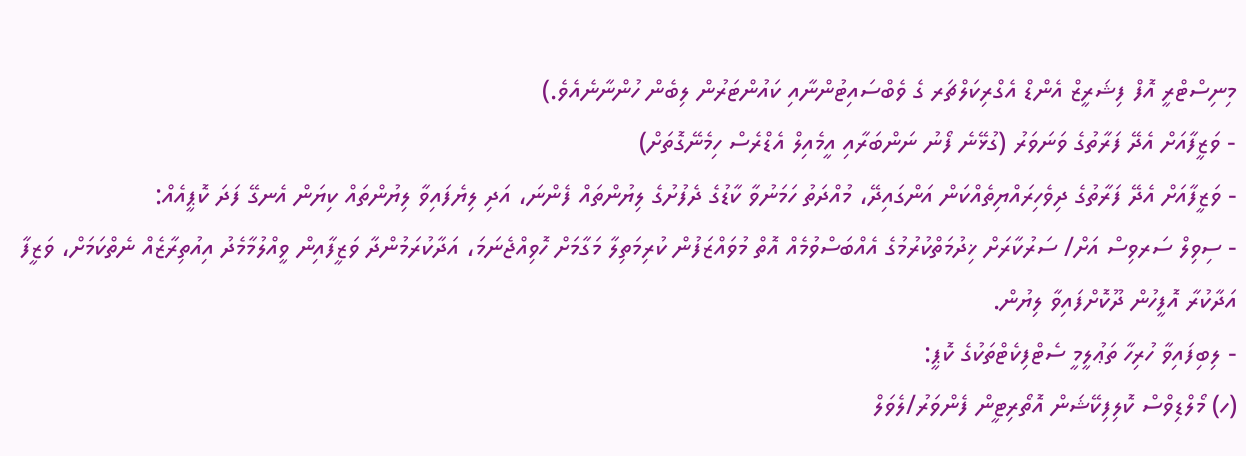މިނިސްޓްރީ އޮފް ފިޝަރީޒް އެންޑް އެގްރިކަލްޗަރ ގެ ވެބްސައިޓުންނާއި ކައުންޓަރުން ލިބެން ހުންނާނެއެވެ.)
- ވަޒީފާއަށް އެދޭ ފަރާތުގެ ވަނަވަރު (ގުޅޭނެ ފޯނު ނަންބަރާއި އީމެއިލް އެޑްރެސް ހިމެނޭގޮތަށް)
- ވަޒީފާއަށް އެދޭ ފަރާތުގެ ދިވެހިރައްޔިތެއްކަން އަންގައިދޭ، މުއްދަތު ހަމަނުވާ ކާޑުގެ ދެފުށުގެ ލިޔުންތައް ފެންނަ، އަދި ލިޔެފައިވާ ލިޔުންތައް ކިޔަން އެނގޭ ފަދަ ކޮޕީއެއް:
- ސިވިލް ސަރވިސް އަށް/ ސަރުކާރަށް ޚިދުމަތްކުރުމުގެ އެއްބަސްވުމެއް އޮތް މުވައްޒަފުން ކުރިމަތިލާ މަގާމަށް ހޮވިއްޖެނަމަ، އަދާކުރަމުންދާ ވަޒީފާއިން ވީއްލުމާމެދު އިއުތިރާޒެއް ނެތްކަމަށް، ވަޒީފާ އަދާކުރާ އޮފީހުން ދޫކޮށްފައިވާ ލިޔުން.
- ލިބިފައިވާ ހުރިހާ ތަޢުލީމީ ސެޓްފިކެޓްތަކުގެ ކޮޕީ:
(ހ) މޯލްޑިވްސް ކޮލިފިކޭޝަން އޮތޯރިޓީން ފެންވަރު/ލެވަލް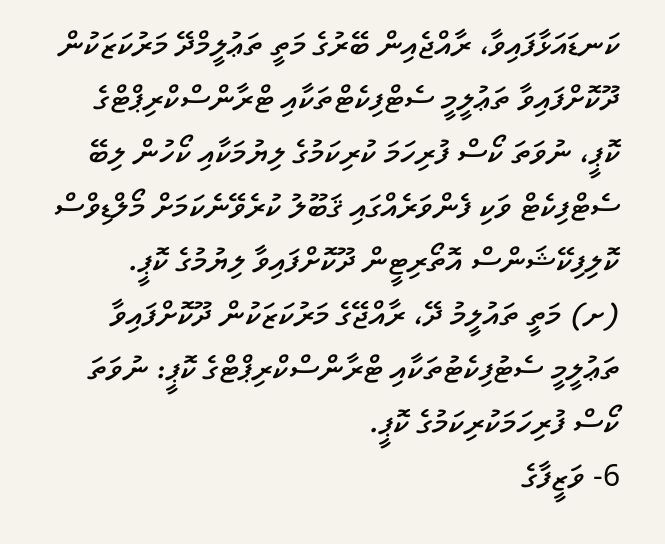ކަނޑައަޅާފައިވާ، ރާއްޖެއިން ބޭރުގެ މަތީ ތަޢުލީމްދޭ މަރުކަޒަކުން ދޫކޮށްފައިވާ ތަޢުލީމީ ސެޓްފިކެޓްތަކާއި ޓްރާންސްކްރިޕްޓްގެ ކޮޕީ، ނުވަތަ ކޯސް ފުރިހަމަ ކުރިކަމުގެ ލިޔުމަކާއި ކޯހުން ލިބޭ ސެޓްފިކެޓް ވަކި ފެންވަރެއްގައި ޤަބޫލު ކުރެވޭނެކަމަށް މޯލްޑިވްސް ކޮލިފިކޭޝަންސް އޮތޯރިޓީން ދޫކޮށްފައިވާ ލިޔުމުގެ ކޮޕީ.
(ށ) މަތީ ތައުލީމު ދޭ، ރާއްޖޭގެ މަރުކަޒަކުން ދޫކޮށްފައިވާ ތަޢުލީމީ ސެޓުފިކެޓުތަކާއި ޓްރާންސްކްރިޕްޓްގެ ކޮޕީ: ނުވަތަ ކޯސް ފުރިހަމަކުރިކަމުގެ ކޮޕީ.
6- ވަޒީފާގެ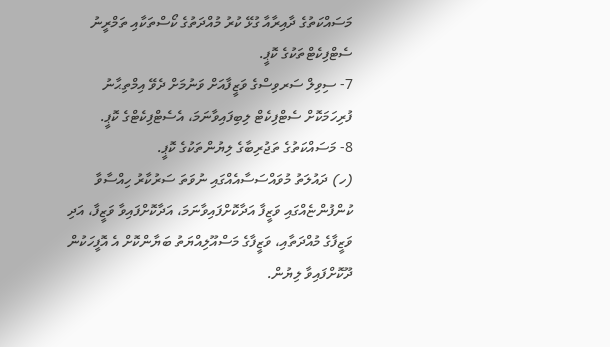މަސައްކަތުގެ ދާއިރާއާ ގުޅޭ ކުރު މުއްދަތުގެ ކޯސްތަކާއި ތަމްރީނު ސެޓްފިކެޓްތަކުގެ ކޮޕީ.
7- ސިވިލް ސަރވިސްގެ ވަޒީފާއަށް ވަނުމަށް ދެވޭ އިމްތިޙާނު ފުރިހަމަކޮށް ސެޓްފިކެޓް ލިބިފައިވާނަމަ، އެސެޓްފިކެޓްގެ ކޮޕީ.
8- މަސައްކަތުގެ ތަޖުރިބާގެ ލިޔުންތަކުގެ ކޮޕީ.
(ހ) ދައުލަތު މުވައްސަސާއެއްގައި ނުވަތަ ސަރުކާރު ހިއްސާވާ ކުންފުންޏެއްގައި ވަޒީފާ އަދާކޮށްފައިވާނަމަ، އަދާކޮށްފައިވާ ވަޒީފާ، އަދި ވަޒީފާގެ މުއްދަތާއި، ވަޒީފާގެ މަސްއޫލިއްޔަތު ބަޔާންކޮށް އެ އޮފީހަކުން ދޫކޮށްފައިވާ ލިޔުން.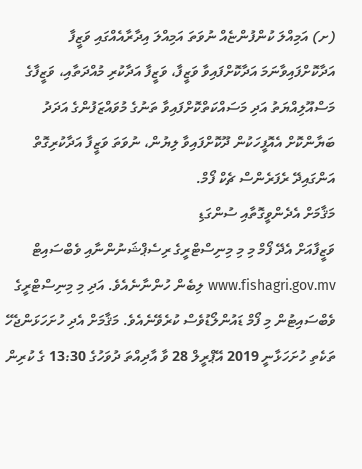(ށ) އަމިއްލަ ކުންފުންޏެއް ނުވަތަ އަމިއްލަ އިދާރާއެއްގައި ވަޒީފާ އަދާކޮށްފައިވާނަމަ އަދާކޮށްފައިވާ ވަޒީފާ، ވަޒީފާ އަދާކުރި މުއްދަތާއި، ވަޒީފާގެ މަސްއޫލިއްޔަތު އަދި މަސައްކަތްކޮށްފައިވާ ތަނުގެ މުވައްޒަފުންގެ އަދަދު ބަޔާންކޮށް އެއޮފީހަކުން ދޫކޮށްފައިވާ ލިޔުން، ނުވަތަ ވަޒީފާ އަދާކުރިގޮތް އަންގައިދޭ ރެފަރެންސް ޗެކް ފޯމް.
މަޤާމަށް އެދެންވީގޮތާއި ސުންގަޑި
ވަޒީފާއަށް އެދޭ ފޯމް މި މި މިނިސްޓްރީގެ ރިސެޕްޝަނުންނާއި ވެބްސައިޓް www.fishagri.gov.mv ލިބެން ހުންނާނެއެވެ. އަދި މި މިނިސްޓްރީގެ ވެބްސައިޓުން މި ފޯމް ޑައުންލޯޑުވެސް ކުރެވޭނެއެވެ. މަޤާމަށް އެދި ހުށަހަޅަންޖެހޭ ތަކެތި ހުށަހަޅާނީ 2019 އޭޕްރީލް 28 ވާ އާދިއްތަ ދުވަހުގެ 13:30 ގެ ކުރިން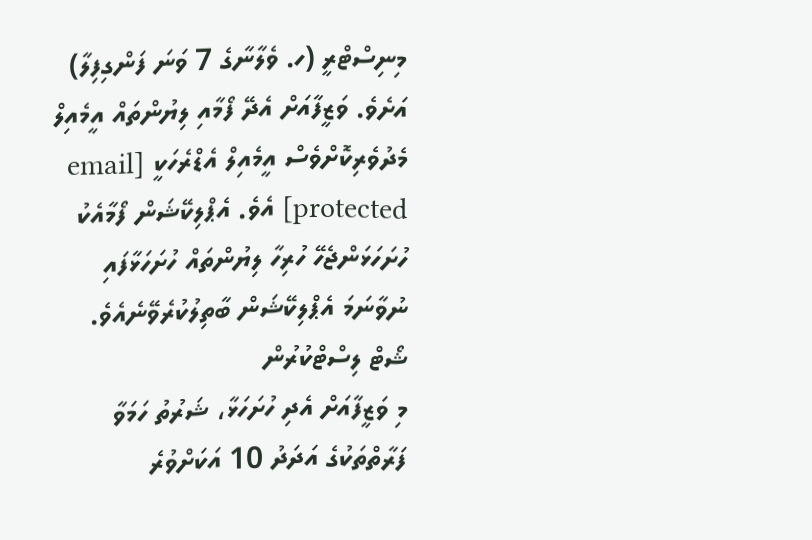މިނިސްޓްރީ (ހ. ވެލާނާގެ 7 ވަނަ ފަންގިފިލާ) އަށެވެ. ވަޒީފާއަށް އެދޭ ފޯމާއި ލިޔުންތައް އީމެއިލް މެދުވެރިކޮށްވެސް އީމެއިލް އެޑްރެހަކީ [email protected] އެވެ. އެޕްލިކޭޝަން ފޯމާއެކު ހުށަހަޅަންޖެހޭ ހުރިހާ ލިޔުންތައް ހުށަހަޅާފައި ނުވާނަމަ އެޕްލިކޭޝަން ބާތިލުކުރެވޭނެއެވެ.
ޝޯޓް ލިސްޓްކުރުން
މި ވަޒީފާއަށް އެދި ހުށަހަޅާ، ޝަރުތު ހަމަވާ ފަރާތްތަކުގެ އަދަދު 10 އަކަށްވުރެ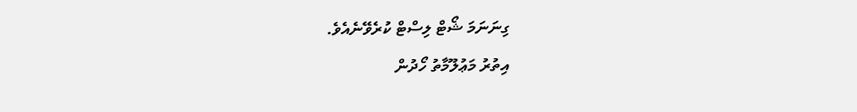ގިނަނަމަ ޝޯޓް ލިސްޓް ކުރެވޭނެއެވެ.
އިތުރު މަޢުލޫމާތު ހޯދުން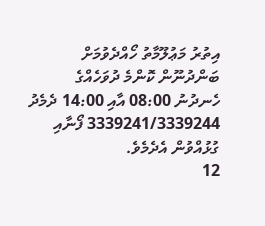އިތުރު މަޢުލޫމާތު ހޯއްދެވުމަށް ބަންދުނޫން ކޮންމެ ދުވަހެއްގެ ހެނދުނު 08:00 އާއި 14:00 ދެމެދު 3339241/3339244 ފޯނާއި ގުޅުއްވުން އެދެމެވެ.
12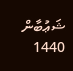ޝަޢުބާން 1440